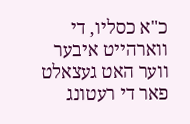כ"א כסליו, די ווארהייט איבער ווער האט געצאלט פאר די רעטונג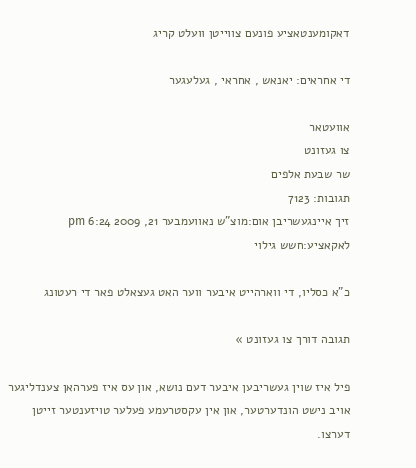דאקומענטאציע פונעם צווייטן וועלט קריג

די אחראים: יאנאש , אחראי , געלעגער

אוועטאר
צו געזונט
שר שבעת אלפים
תגובות: 7123
זיך איינגעשריבן אום:מוצ"ש נאוועמבער 21, 2009 6:24 pm
לאקאציע:חשש גילוי

כ"א כסליו, די ווארהייט איבער ווער האט געצאלט פאר די רעטונג

תגובה דורך צו געזונט »

פיל איז שוין געשריבען איבער דעם נושא, און עס איז פערהאן צענדליגער אויב נישט הונדערטער, און אין עקסטרעמע פעלער טויזענטער זייטן דערצו.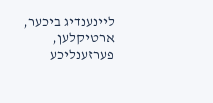ליינענדיג ביכער, ארטיקלען, פערזענליכע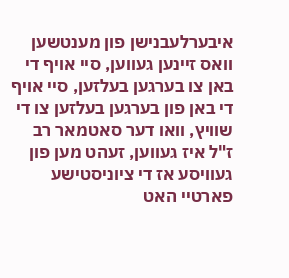איבערלעבנישן פון מענטשען וואס זיינען געווען, סיי אויף די באן צו בערגען בעלזען, סיי אויף די באן פון בערגען בעלזען צו די שוויץ, וואו דער סאטמאר רב ז"ל איז געווען, זעהט מען פון געוויסע אז די ציוניסטישע פארטיי האט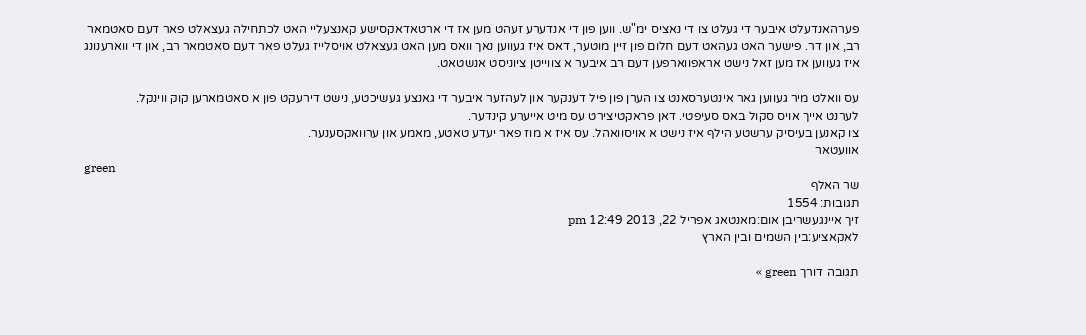פערהאנדעלט איבער די געלט צו די נאציס ימ"ש. ווען פון די אנדערע זעהט מען אז די ארטאדאקסישע קאנצעליי האט לכתחילה געצאלט פאר דעם סאטמאר רב, און דר. פישער האט געהאט דעם חלום פון זיין מוטער, דאס איז געווען נאך וואס מען האט געצאלט אויסלייז געלט פאר דעם סאטמאר רב, און די ווארענונג איז געווען אז מען זאל נישט אראפווארפען דעם רב איבער א צווייטן ציוניסט אנשטאט.

עס וואלט מיר געווען גאר אינטערסאנט צו הערן פון פיל דענקער און לעהזער איבער די גאנצע געשיכטע, נישט דירעקט פון א סאטמארען קוק ווינקל.
לערנט אייך אויס סקול באס סעיפטי. דאן פראקטיצירט עס מיט אייערע קינדער.
צו קאנען בעיסיק ערשטע הילף איז נישט א אויסוואהל. עס איז א מוז פאר יעדע טאטע, מאמע און ערוואקסענער.
אוועטאר
green
שר האלף
תגובות: 1554
זיך איינגעשריבן אום:מאנטאג אפריל 22, 2013 12:49 pm
לאקאציע:בין השמים ובין הארץ

תגובה דורך green »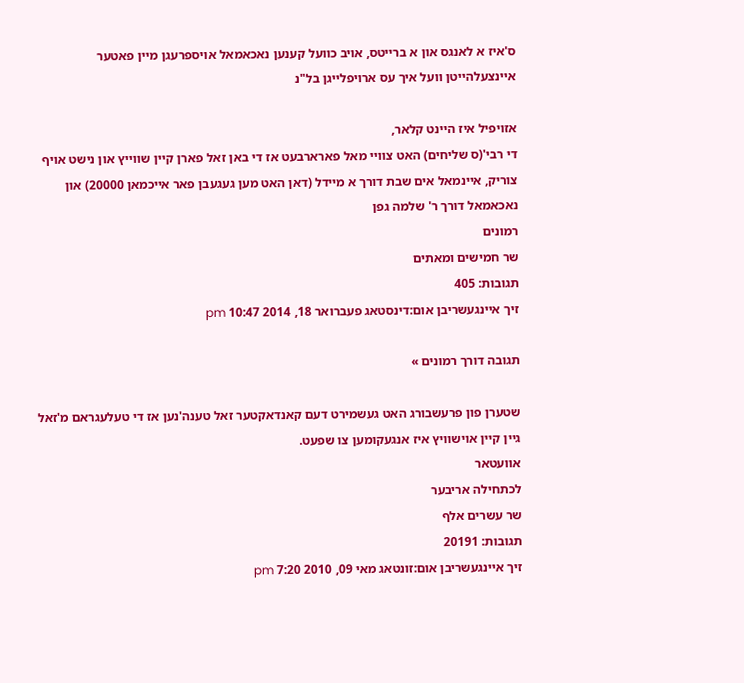ס'איז א לאנגס און א ברייטס, אויב כוועל קענען נאכאמאל אויספרעגן מיין פאטער איינצעלהייטן וועל איך עס ארויפלייגן בל"נ

אזויפיל איז היינט קלאר,
די רבי'(ס שליחים) האט צוויי מאל פארארבעט אז די באן זאל פארן קיין שווייץ און נישט אויף צוריק, איינמאל אים שבת דורך א מיידל (דאן האט מען געגעבן פאר אייכמאן 20000) און נאכאמאל דורך ר' שלמה גפן
רמונים
שר חמישים ומאתים
תגובות: 405
זיך איינגעשריבן אום:דינסטאג פעברואר 18, 2014 10:47 pm

תגובה דורך רמונים »

שטערן פון פרעשבורג האט געשמירט דעם קאנדאקטער זאל טענה'נען אז די טעלעגראם מ'זאל גיין קיין אוישוויץ איז אנגעקומען צו שפעט.
אוועטאר
לכתחילה אריבער
שר עשרים אלף
תגובות: 20191
זיך איינגעשריבן אום:זונטאג מאי 09, 2010 7:20 pm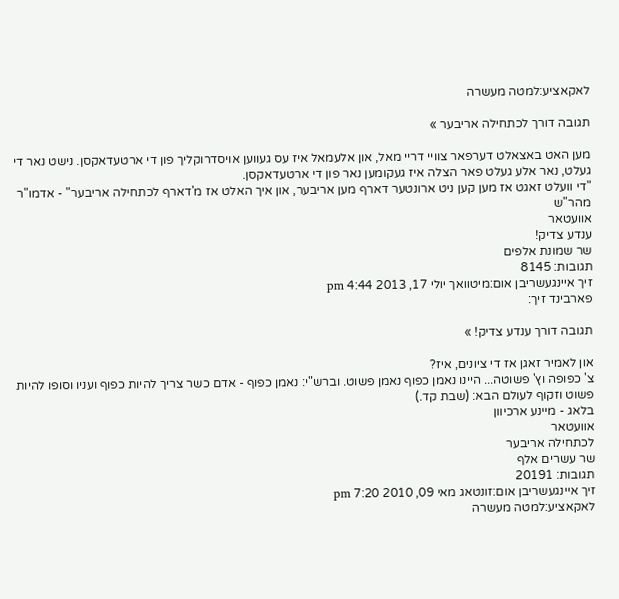לאקאציע:למטה מעשרה

תגובה דורך לכתחילה אריבער »

מען האט באצאלט דערפאר צוויי דריי מאל, און אלעמאל איז עס געווען אויסדרוקליך פון די ארטעדאקסן. נישט נאר די געלט, נאר אלע געלט פאר הצלה איז געקומען נאר פון די ארטעדאקסן.
"די וועלט זאגט אז מען קען ניט ארונטער דארף מען אריבער, און איך האלט אז מ'דארף לכתחילה אריבער" - אדמו"ר מהר"ש
אוועטאר
ענדע צדיק!
שר שמונת אלפים
תגובות: 8145
זיך איינגעשריבן אום:מיטוואך יולי 17, 2013 4:44 pm
פארבינד זיך:

תגובה דורך ענדע צדיק! »

און לאמיר זאגן אז די ציונים, איז?
צ' כפופה וץ' פשוטה... היינו נאמן כפוף נאמן פשוט. וברש"י: נאמן כפוף - אדם כשר צריך להיות כפוף ועניו וסופו להיות פשוט וזקוף לעולם הבא: (שבת קד.)
בלאג - מיינע ארכיוון
אוועטאר
לכתחילה אריבער
שר עשרים אלף
תגובות: 20191
זיך איינגעשריבן אום:זונטאג מאי 09, 2010 7:20 pm
לאקאציע:למטה מעשרה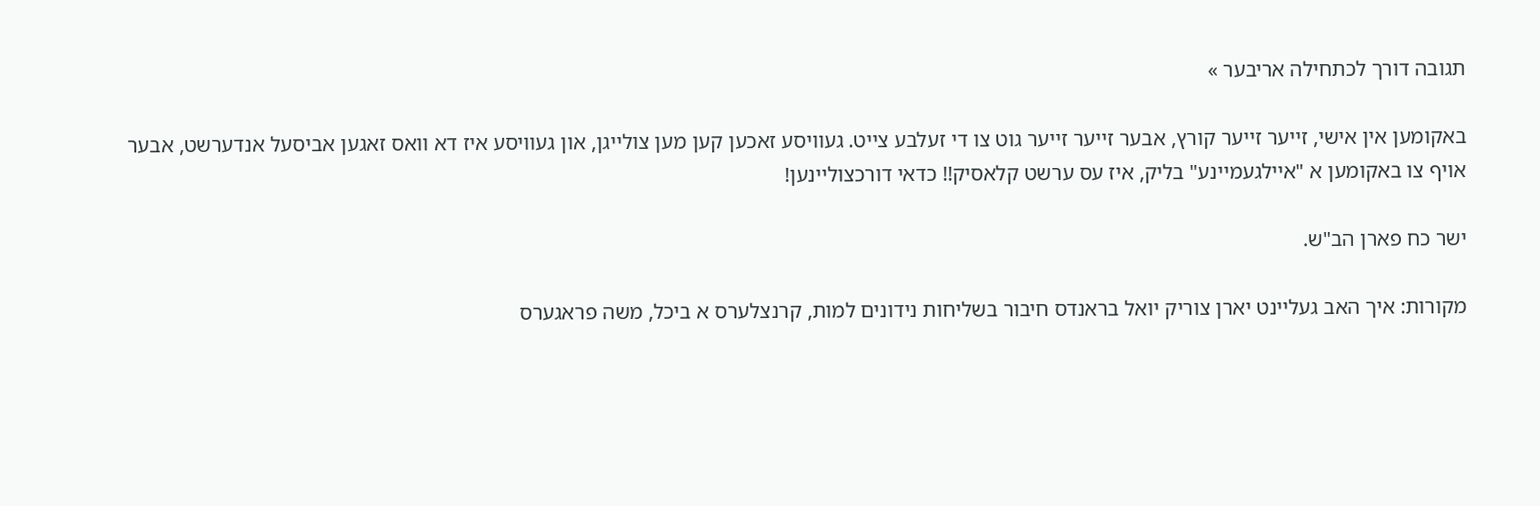תגובה דורך לכתחילה אריבער »

באקומען אין אישי, זייער זייער קורץ, אבער זייער זייער גוט צו די זעלבע צייט. געוויסע זאכען קען מען צולייגן, און געוויסע איז דא וואס זאגען אביסעל אנדערשט, אבער אויף צו באקומען א "איילגעמיינע" בליק, איז עס ערשט קלאסיק!! כדאי דורכצוליינען!

ישר כח פארן הב"ש.

מקורות: איך האב געליינט יארן צוריק יואל בראנדס חיבור בשליחות נידונים למות, קרנצלערס א ביכל, משה פראגערס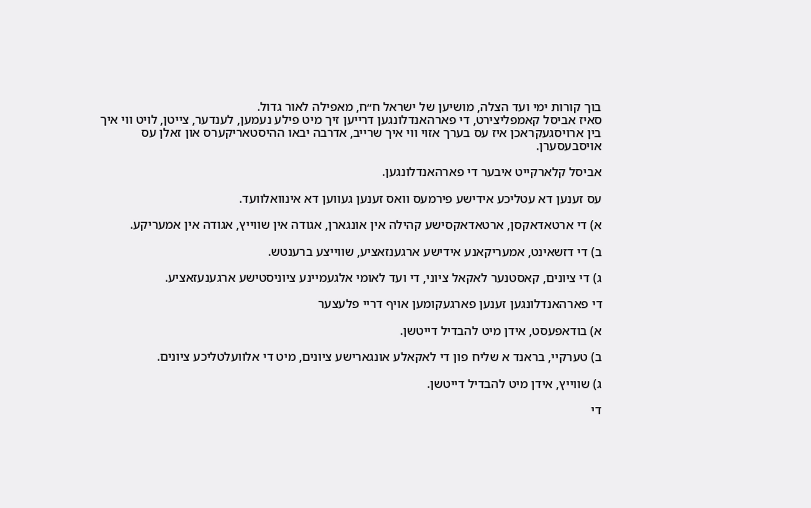בוך קורות ימי ועד הצלה, מושיען של ישראל ח״ח, מאפילה לאור גדול.
סאיז אביסל קאמפליצירט, די פארהאנדלונגען דרייען זיך מיט פילע נעמען, לענדער, צייטן, לויט ווי איך בין ארויסגעקראכן איז עס בערך אזוי ווי איך שרייב, אדרבה יבאו ההיסטאריקערס און זאלן עס אויסבעסערן.

אביסל קלארקייט איבער די פארהאנדלונגען.

עס זענען דא עטליכע אידישע פירמעס וואס זענען געווען דא אינוואלוועד.

א) די ארטאדאקסן, ארטאדאקסישע קהילה אין אונגארן, אגודה אין שווייץ, אגודה אין אמעריקע.

ב) די דזשאינט, אמעריקאנע אידישע ארגענזאציע, שווייצע ברענטש.

ג) די ציונים, קאסטנער לאקאל ציוני, די ועד לאומי אלגעמיינע ציוניסטישע ארגענעזאציע.

די פארהאנדלונגען זענען פארגעקומען אויף דריי פלעצער

א) בודאפעסט, אידן מיט להבדיל דייטשן.

ב) טערקיי, בראנד א שליח פון די לאקאלע אונגארישע ציונים, מיט די אלוועלטליכע ציונים.

ג) שווייץ, אידן מיט להבדיל דייטשן.

די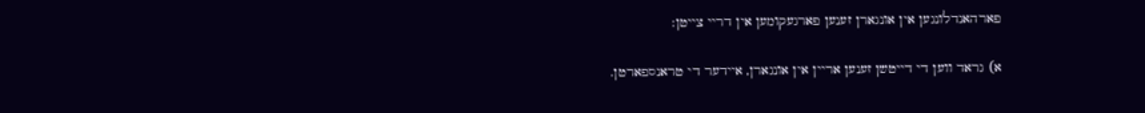פארהאנדלונגען אין אונגארן זענען פארגעקומען אין דריי צייטן:

א) גראד ווען די דייטשן זענען אריין אין אונגארן, איידער די טראנספארטן.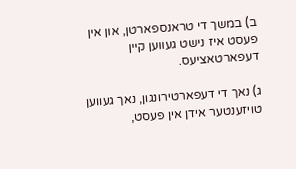ב) במשך די טראנספארטן, און אין פעסט איז נישט געווען קיין דעפארטאציעס.

ג) נאך די דעפארטירונגון, נאך געווען טויזענטער אידן אין פעסט,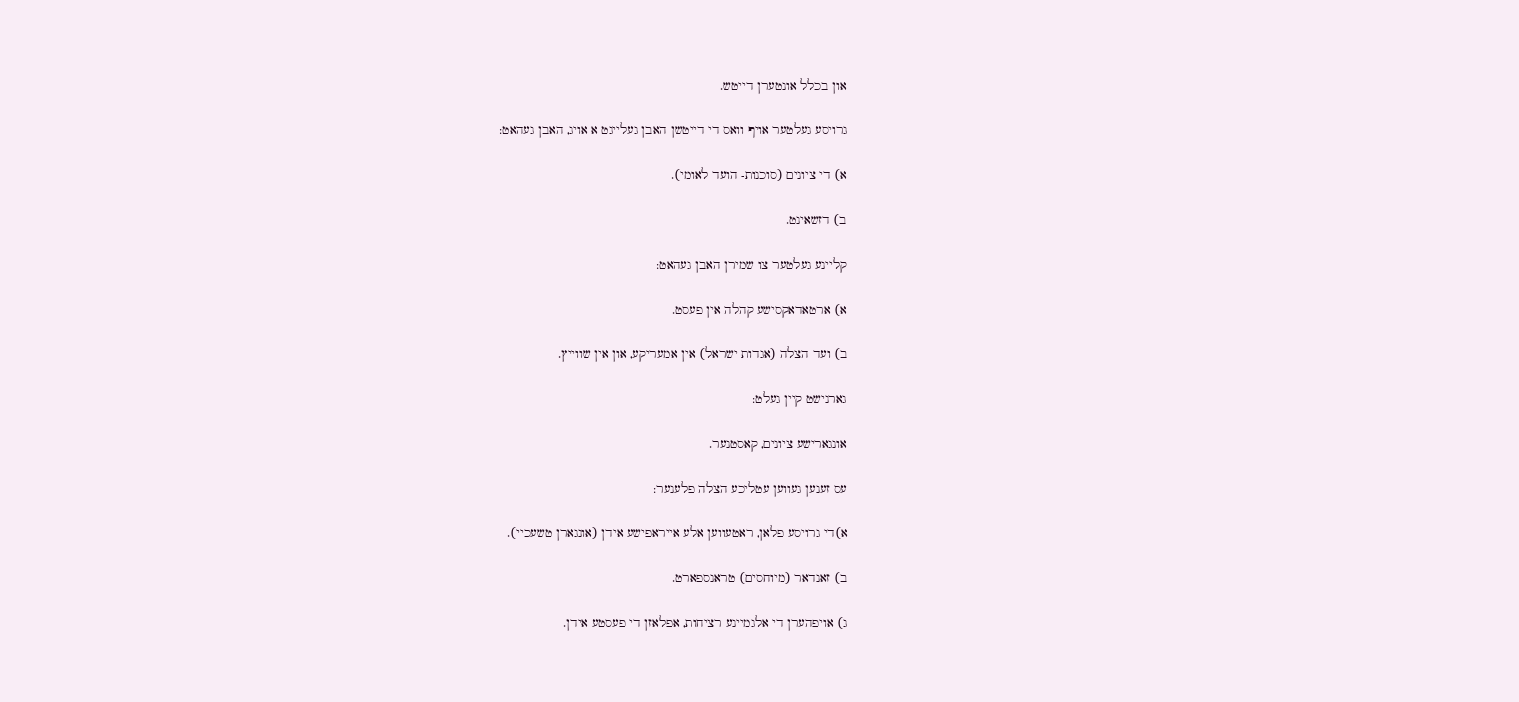און בכלל אונטערן דייטש.

גרויסע געלטער אויף וואס די דייטשן האבן געלייגט א אויג, האבן געהאט:

א) די ציונים (סוכנות- הועד לאומי).

ב) דזשאינט.

קליינע געלטער צו שמירן האבן געהאט:

א) ארטאדאקסישע קהלה אין פעסט.

ב) ועד הצלה (אגדות ישראל) אין אמעריקע, און אין שווייץ.

גארנישט קיין געלט:

אונגארישע ציונים, קאסטנער.

עס זענען געווען עטליכע הצלה פלענער:

א)די גרויסע פלאן, ראטעווען אלע אייראפישע אידן (אונגארן טשעכיי).

ב) זאנדאר (מיוחסים) טראנספארט.

ג) אויפהערן די אלגמיינע רציחות, אפלאזן די פעסטע אידן.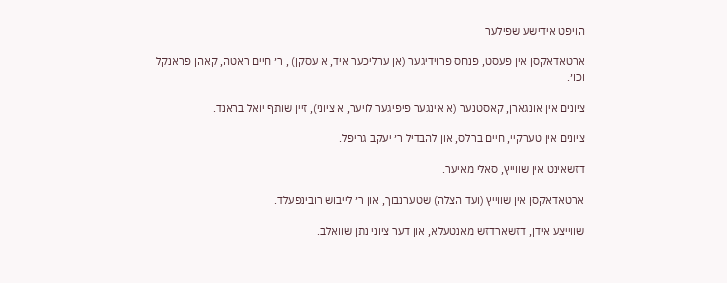הויפט אידישע שפילער

ארטאדאקסן אין פעסט, פנחס פרוידיגער (אן ערליכער איד, א עסקן) , ר׳ חיים ראטה, קאהן פראנקל וכו׳.

ציונים אין אונגארן, קאסטנער (א אינגער פיפיגער לויער, א ציוני), זיין שותף יואל בראנד.

ציונים אין טערקיי, חיים ברלס, און להבדיל ר׳ יעקב גריפל.

דזשאינט אין שווייץ, סאלי מאיער.

ארטאדאקסן אין שווייץ (ועד הצלה) שטערנבוך, און ר׳ לייבוש רובינפעלד.

שווייצע אידן, דזשארדזש מאנטעלא, און דער ציוני נתן שוואלב.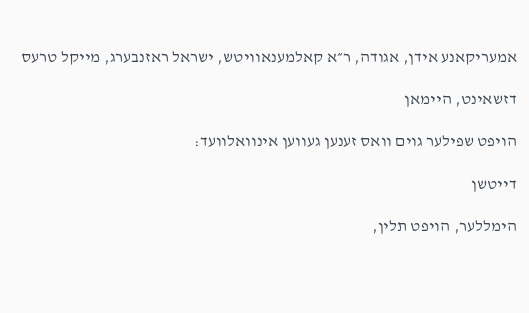אמעריקאנע אידן, אגודה, ר״א קאלמענאוויטש, ישראל ראזנבערג, מייקל טרעס

דזשאינט, היימאן

הויפט שפילער גוים וואס זענען געווען אינוואלוועד:

דייטשן

הימללער, הויפט תלין,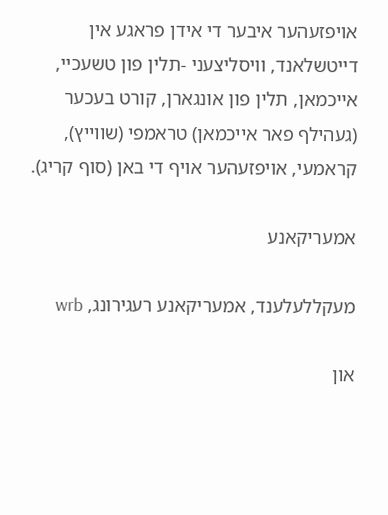אויפזעהער איבער די אידן פראגע אין דייטשלאנד, וויסליצעני -תלין פון טשעכיי, אייכמאן, תלין פון אונגארן, קורט בעכער (געהילף פאר אייכמאן) טראמפי (שווייץ), קראמעי, אויפזעהער אויף די באן (סוף קריג).

אמעריקאנע

מעקללעלענד, אמעריקאנע רעגירונג, wrb

און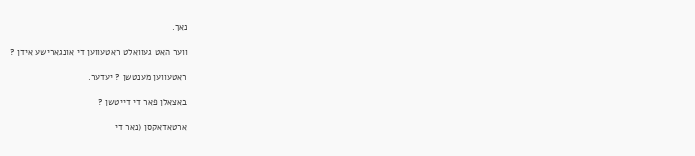נאך.

ווער האט געוואלט ראטעווען די אונגארישע אידן ?

ראטעווען מענטשן ? יעדער.

באצאלן פאר די דייטשן ?

ארטאדאקסן (נאר די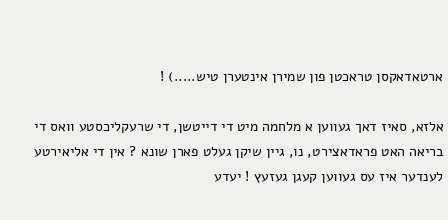ארטאדאקסן טראכטן פון שמירן אינטערן טיש.....) !

אלזא, סאיז דאך געווען א מלחמה מיט די דייטשן, די שרעקליכסטע וואס די בריאה האט פראדאצירט, נו, גיין שיקן געלט פארן שונא ? אין די אליאירטע לענדער איז עס געווען קעגן געזעץ ! יעדע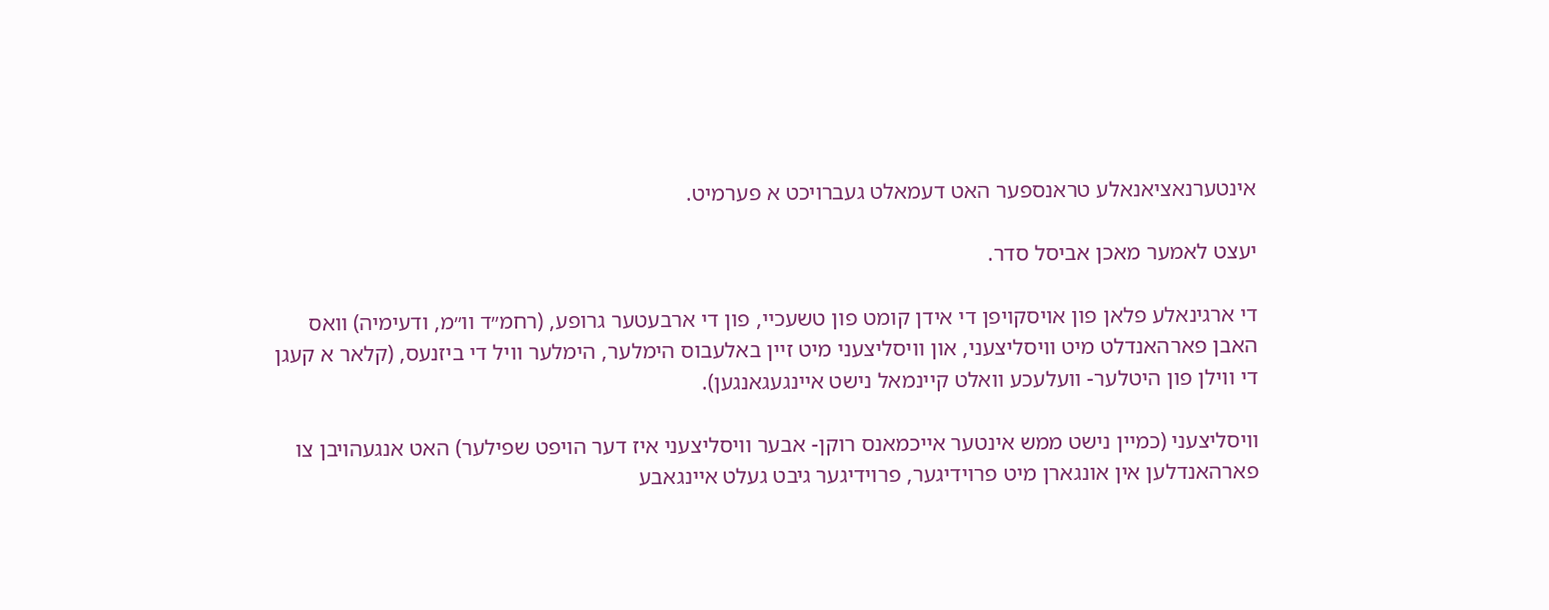אינטערנאציאנאלע טראנספער האט דעמאלט געברויכט א פערמיט.

יעצט לאמער מאכן אביסל סדר.

די ארגינאלע פלאן פון אויסקויפן די אידן קומט פון טשעכיי, פון די ארבעטער גרופע, (רחמ״ד וו״מ, ודעימיה) וואס האבן פארהאנדלט מיט וויסליצעני, און וויסליצעני מיט זיין באלעבוס הימלער, הימלער וויל די ביזנעס, (קלאר א קעגן די ווילן פון היטלער- וועלעכע וואלט קיינמאל נישט איינגעגאנגען).

וויסליצעני (כמיין נישט ממש אינטער אייכמאנס רוקן- אבער וויסליצעני איז דער הויפט שפילער) האט אנגעהויבן צו פארהאנדלען אין אונגארן מיט פרוידיגער, פרוידיגער גיבט געלט איינגאבע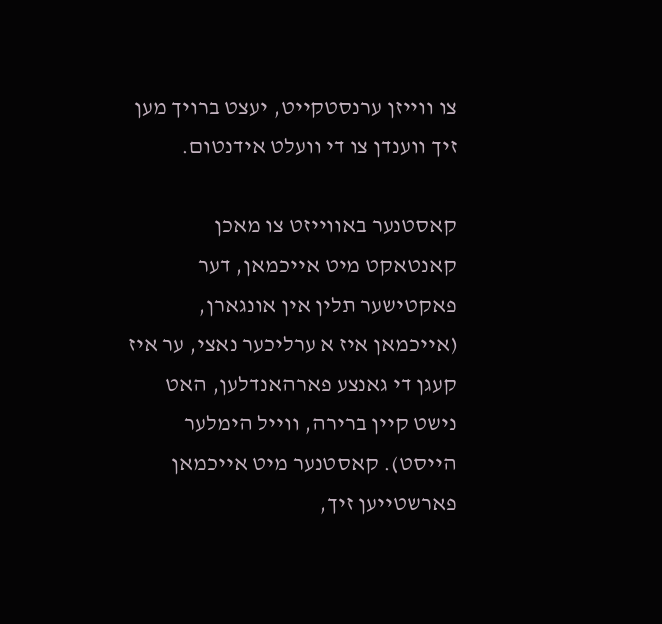צו ווייזן ערנסטקייט, יעצט ברויך מען זיך ווענדן צו די וועלט אידנטום.

קאסטנער באווייזט צו מאכן קאנטאקט מיט אייכמאן, דער פאקטישער תלין אין אונגארן, (אייכמאן איז א ערליכער נאצי, ער איז קעגן די גאנצע פארהאנדלען, האט נישט קיין ברירה, ווייל הימלער הייסט). קאסטנער מיט אייכמאן פארשטייען זיך,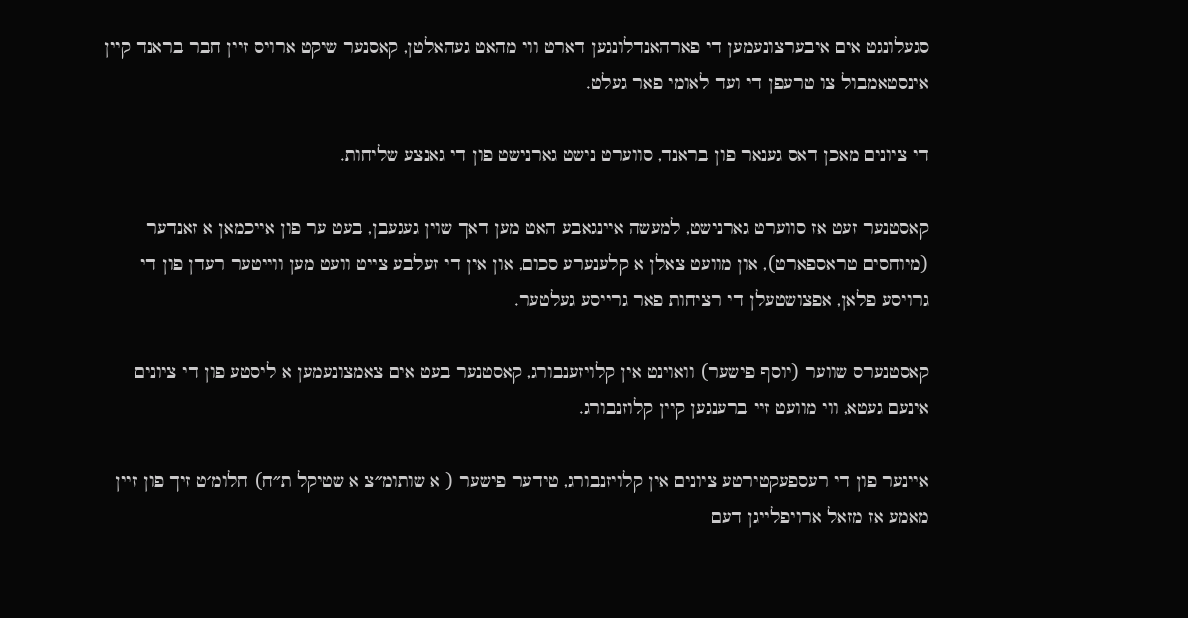סגעלונגט אים איבערצונעמען די פארהאנדלונגען דארט ווי מהאט געהאלטן, קאסנער שיקט ארויס זיין חבר בראנד קיין אינסטאמבול צו טרעפן די ועד לאומי פאר געלט.

די ציונים מאכן דאס גענאר פון בראנד, סווערט נישט גארנישט פון די גאנצע שליחות.

קאסטנער זעט אז סווערט גארנישט, למעשה איינגאבע האט מען דאך שוין געגעבן, בעט ער פון אייכמאן א זאנדער (מיוחסים טראספארט), און מוועט צאלן א קלענערע סכום, און אין די זעלבע צייט וועט מען ווייטער רעדן פון די גרויסע פלאן, אפצושטעלן די רציחות פאר גרייסע געלטער.

קאסטנערס שווער (יוסף פישער) וואוינט אין קלויזענבורג, קאסטנער בעט אים צאמצונעמען א ליסטע פון די ציונים אינעם געטא, ווי מוועט זיי ברענגען קיין קלוזנבורג.

איינער פון די רעספעקטירטע ציונים אין קלויזנבורג, טידער פישער ( א שותומ״צ א שטיקל ת״ח) חלומ׳ט זיך פון זיין מאמע אז מזאל ארויפלייגן דעם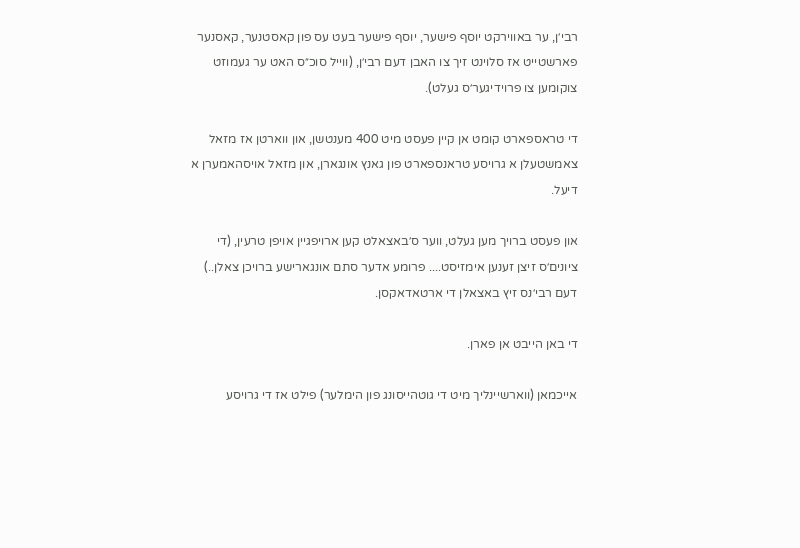רבי׳ן, ער באווירקט יוסף פישער, יוסף פישער בעט עס פון קאסטנער, קאסנער פארשטייט אז סלוינט זיך צו האבן דעם רבי׳ן, (ווייל סוכ״ס האט ער געמוזט צוקומען צו פרוידיגער׳ס געלט).

די טראספארט קומט אן קיין פעסט מיט 400 מענטשן, און ווארטן אז מזאל צאמשטעלן א גרויסע טראנספארט פון גאנץ אונגארן, און מזאל אויסהאמערן א דיעל.

און פעסט ברויך מען געלט, ווער ס׳באצאלט קען ארויפגיין אויפן טרעין, (די ציונים׳ס זיצן זענען אימזיסט.... פרומע אדער סתם אונגארישע ברויכן צאלן..) דעם רבי׳נס זיץ באצאלן די ארטאדאקסן.

די באן הייבט אן פארן.

אייכמאן (ווארשיינליך מיט די גוטהייסונג פון הימלער) פילט אז די גרויסע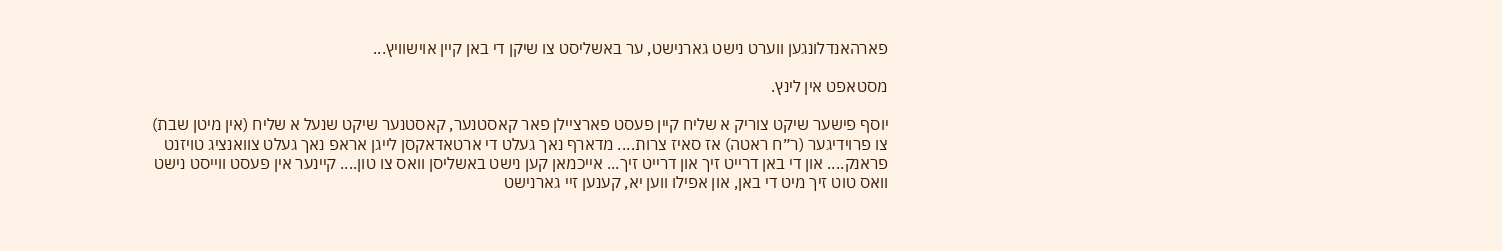פארהאנדלונגען ווערט נישט גארנישט, ער באשליסט צו שיקן די באן קיין אוישוויץ...

מסטאפט אין לינץ.

יוסף פישער שיקט צוריק א שליח קיין פעסט פארציילן פאר קאסטנער, קאסטנער שיקט שנעל א שליח (אין מיטן שבת) צו פרוידיגער (ר״ח ראטה) אז סאיז צרות.... מדארף נאך געלט די ארטאדאקסן לייגן אראפ נאך געלט צוואנציג טויזנט פראנק.... און די באן דרייט זיך און דרייט זיך... אייכמאן קען נישט באשליסן וואס צו טון.... קיינער אין פעסט ווייסט נישט וואס טוט זיך מיט די באן, און אפילו ווען יא, קענען זיי גארנישט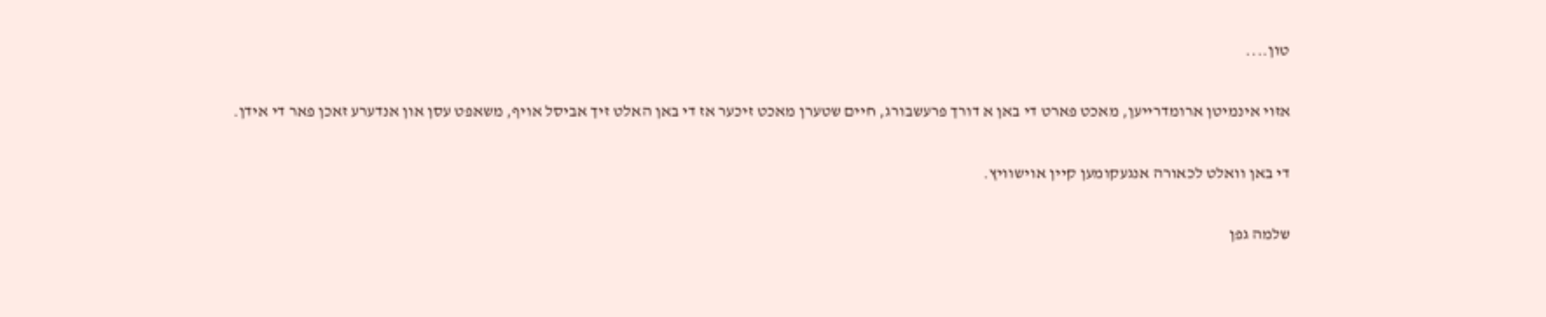טון....

אזוי אינמיטן ארומדרייען, מאכט פארט די באן א דורך פרעשבורג, חיים שטערן מאכט זיכער אז די באן האלט זיך אביסל אויף, משאפט עסן און אנדערע זאכן פאר די אידן.

די באן וואלט לכאורה אנגעקומען קיין אוישוויץ.

שלמה גפן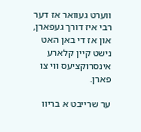ווערט געוואר אז דער רבי איז דורך געפארן, און אז די באן האט נישט קיין קלארע אינסרוקציעס ווי צו פארן.

ער שרייבט א בריוו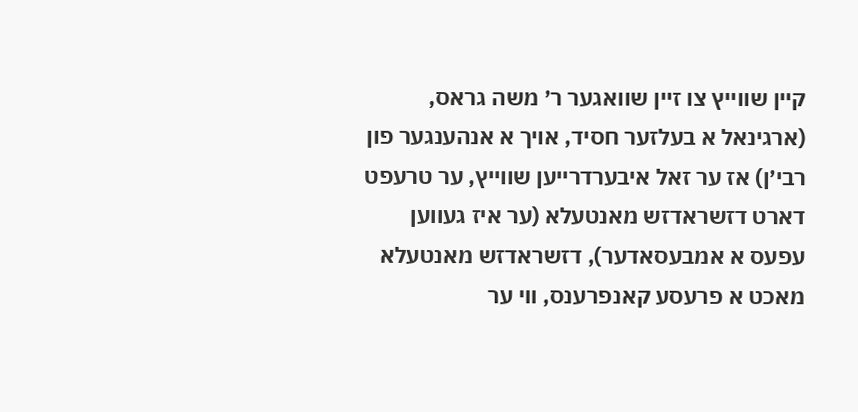קיין שווייץ צו זיין שוואגער ר׳ משה גראס, (ארגינאל א בעלזער חסיד, אויך א אנהענגער פון רבי׳ן) אז ער זאל איבערדרייען שווייץ, ער טרעפט דארט דזשראדזש מאנטעלא (ער איז געווען עפעס א אמבעסאדער), דזשראדזש מאנטעלא מאכט א פרעסע קאנפרענס, ווי ער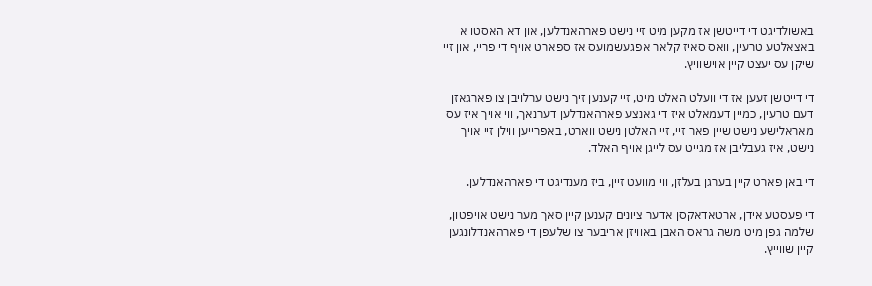באשולדיגט די דייטשן אז מקען מיט זיי נישט פארהאנדלען, און דא האסטו א באצאלטע טרעין, וואס סאיז קלאר אפגעשמועס אז ספארט אויף די פריי, און זיי שיקן עס יעצט קיין אוישוויץ.

די דייטשן זעען אז די וועלט האלט מיט, זיי קענען זיך נישט ערלויבן צו פארגאזן דעם טרעין, כמיין דעמאלט איז די גאנצע פארהאנדלען דערנאך, ווי אויך איז עס מאראלישע נישט שיין פאר זיי, זיי האלטן נישט ווארט, באפרייען ווילן זיי אויך נישט, איז געבליבן אז מגייט עס לייגן אויף האלד.

די באן פארט קיין בערגן בעלזן, ווי מוועט זיין, ביז מענדיגט די פארהאנדלען.

די פעסטע אידן, ארטאדאקסן אדער ציונים קענען קיין סאך מער נישט אויפטון, שלמה גפן מיט משה גראס האבן באוויזן אריבער צו שלעפן די פארהאנדלונגען קיין שווייץ.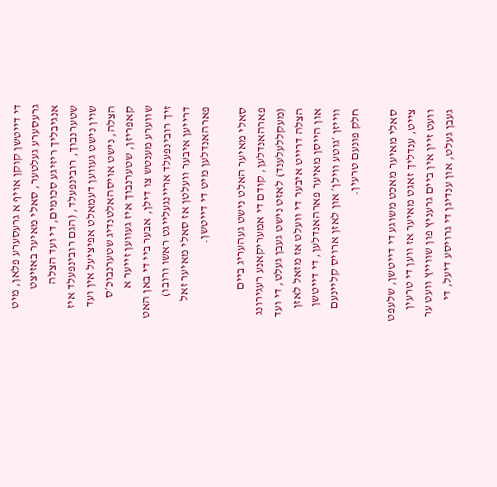די דייטשן קוקן אויף א גרעסערע פלאן, מיט גרעסערע געלטער, סאלי מאיער באזיצט אנגיבליך ריזיגע סכומים, די ועד הצלה שטערנבוך, רובינפעלד, (הגם רובינפעלד איז שוין נישט געווען דעמאלט אפיציעל אין ועד הצלה, נישט אויסהאלטנדיג שטערנבוכ׳ס קאפריזן, שטערנבוך איז געווען זייער א שווערע מענטש צו דילן, אבער ביי די באן האט זיך רובינפעלד אריינגעלייגט ראשו ורובו) דרייען איבער וועלטן אז סאלי מאיער זאל פארהאנדלען מיט די דייטשן.

סאלי מאיער האלט נישט געהעריג ביים פארהאנדלען, קודם די אמעריקאנע רעגירונג (מעקללעלענד) לאזט נישט געבן געלט, די ועד הצלה דרייט איבער די וועלט אז מזאל לאזן און הייסן מאיער פארהאנדלען, די דייטשן ווייזן ׳גוטע ווילן׳ און לאזן ארויס קליינעם חלק פונעם טרעין.

סאלי מאיער מאכט משוגע די דייטשן, שלעפט צייט, ענדליך זאגט מאיער אז ווען די טרעין וועט זיין אין ביים גרעניץ פון שווייץ וועט ער געבן געלט, און ענדיגן די גרויסע דיעל, די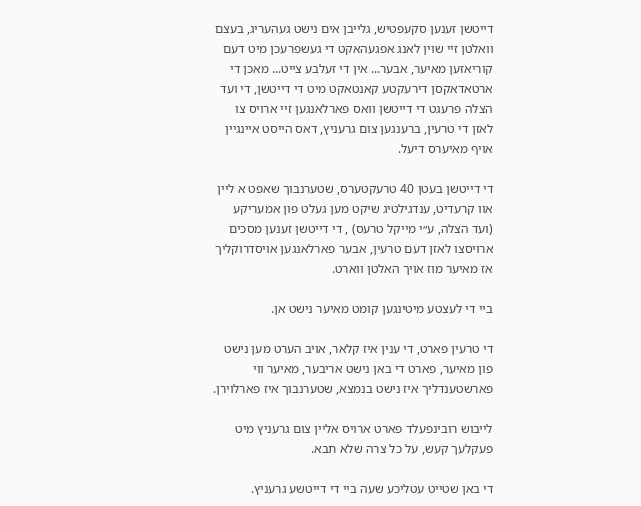דייטשן זענען סקעפטיש, גלייבן אים נישט געהעריג, בעצם וואלטן זיי שוין לאנג אפגעהאקט די געשפרעכן מיט דעם קוריאזען מאיער, אבער... אין די זעלבע צייט... מאכן די ארטאדאקסן דירעקטע קאנטאקט מיט די דייטשן, די ועד הצלה פרעגט די דייטשן וואס פארלאנגען זיי ארויס צו לאזן די טרעין, ברענגען צום גרעניץ, דאס הייסט איינגיין אויף מאיערס דיעל.

די דייטשן בעטן 40 טרעקטערס, שטערנבוך שאפט א ליין אוו קרעדיט, ענדגילטיג שיקט מען געלט פון אמעריקע (ועד הצלה, ע״י מייקל טרעס) , די דייטשן זענען מסכים ארויסצו לאזן דעם טרעין, אבער פארלאנגען אויסדרוקליך אז מאיער מוז אויך האלטן ווארט.

ביי די לעצטע מיטינגען קומט מאיער נישט אן.

די טרעין פארט, די ענין איז קלאר, אויב הערט מען נישט פון מאיער, פארט די באן נישט אריבער, מאיער ווי פארשטענדליך איז נישט בנמצא, שטערנבוך איז פארלוירן.

לייבוש רובינפעלד פארט ארויס אליין צום גרעניץ מיט פעקלעך קעש, על כל צרה שלא תבא.

די באן שטייט עטליכע שעה ביי די דייטשע גרעניץ.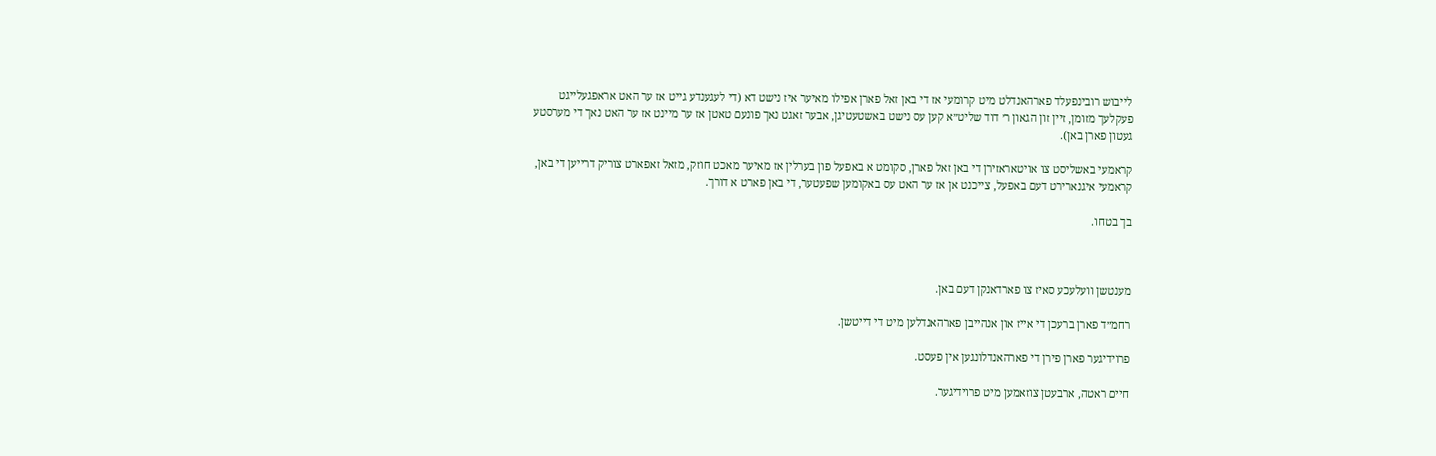לייבוש רובינפעלד פארהאנדלט מיט קרומעי אז די באן זאל פארן אפילו מאיער איז נישט דא (די לעגענדע גייט אז ער האט אראפגעלייגט פעקלעך מזומן, זיין זון הגאון ר׳ דוד שליט״א קען עס נישט באשטעטיגן, אבער זאגט נאך פונעם טאטן אז ער מיינט אז ער האט נאך די מערסטע געטון פארן באן).

קראמעי באשליסט צו אויטאראזירן די באן זאל פארן, סקומט א באפעל פון בערלין אז מאיער מאכט חוזק, מזאל זאפארט צוריק דרייען די באן, קראמעי איגנארירט דעם באפעל, צייכנט אן אז ער האט עס באקומען שפעטער, די באן פארט א דורך.

בך בטחו.



מענטשן וועלעכע סאיז צו פארדאנקן דעם באן.

רחמ״ד פארן ברעכן די אייז און אנהייבן פארהאנדלען מיט די דייטשן.

פרוידיגער פארן פירן די פארהאנדלונגען אין פעסט.

חיים ראטה, ארבעטן צוזאמען מיט פרוידיגער.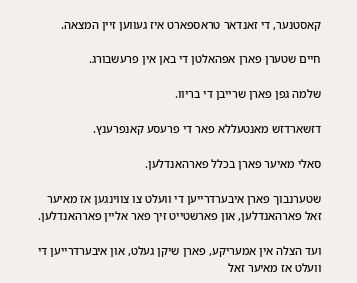קאסטנער, די זאנדאר טראספארט איז געווען זיין המצאה.

חיים שטערן פארן אפהאלטן די באן אין פרעשבורג.

שלמה גפן פארן שרייבן די בריוו.

דזשארדזש מאנטעללא פאר די פרעסע קאנפרענץ.

סאלי מאיער פארן בכלל פארהאנדלען.

שטערנבוך פארן איבערדרייען די וועלט צו צווינגען אז מאיער זאל פארהאנדלען, און פארשטייט זיך פאר אליין פארהאנדלען.

ועד הצלה אין אמעריקע, פארן שיקן געלט, און איבערדרייען די וועלט אז מאיער זאל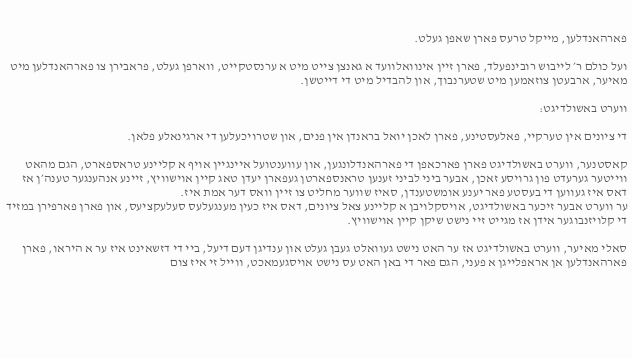פארהאנדלען, מייקל טרעס פארן שאפן געלט.

ועל כולם ר׳ לייבוש רובינפעלד, פארן זיין אינוואלוועד א גאנצן צייט מיט א ערנסטקייט, ווארפן געלט, פראבירן צו פארהאנדלען מיט מאיער, ארבעטן צוזאמען מיט שטערנבוך, און להבדיל מיט די דייטשן.

ווערט באשולדיגט:

די ציונים אין טערקיי, פאלעסטינע, פארן לאכן יואל בראנדן אין פנים, און שטרויכעלען די ארגינאלע פלאן.

קאסטנער, ווערט באשולדיגט פארן פארכאפן די פארהאנדלונגען, און עווענטועל איינגיין אויף א קליינע טראספארט, הגם מהאט ווייטער גערעדט פון גרויסע זאכן, אבער ביני לביני זענען טראנספארטן געפארן יעדן טאג קיין אוישוויץ, זיינע אנהענגער טענה׳ן אז דאס איז געווען די בעסטע פאר יענע אומשטענדן, סאיז שווער מחליט צו זיין וואס דער אמת איז.
ער ווערט אבער זיכער באשולדיגט, אויסקלויבן א קליינע צאל ציונים, דאס איז כעין מענגעלעס סעלעקציעס, און פארן פארפירן במזיד די קלויזנבוגער אידן אז מגייט זיי נישט שיקן קיין אוישוויץ.

סאלי מאיער, ווערט באשולדיגט אז ער האט נישט געוואלט געבן געלט און ענדיגן דעם דיעל, ביי די דזשאינט איז ער א היראו, פארן פארהאנדלען אן אראפלייגן א פעני, הגם פאר די באן האט עס נישט אויסגעמאכט, ווייל זי איז צום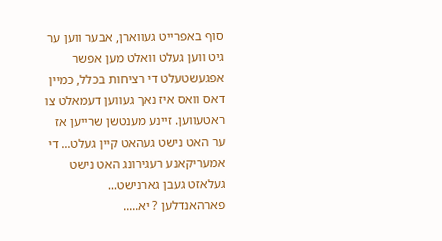סוף באפרייט געווארן, אבער ווען ער גיט ווען געלט וואלט מען אפשר אפגעשטעלט די רציחות בכלל, כמיין דאס וואס איז נאך געווען דעמאלט צו ראטעווען. זיינע מענטשן שרייען אז ער האט נישט געהאט קיין געלט... די אמעריקאנע רעגירונג האט נישט געלאזט געבן גארנישט... פארהאנדלען ? יא.....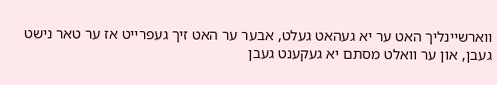ווארשיינליך האט ער יא געהאט געלט, אבער ער האט זיך געפרייט אז ער טאר נישט געבן, און ער וואלט מסתם יא געקענט געבן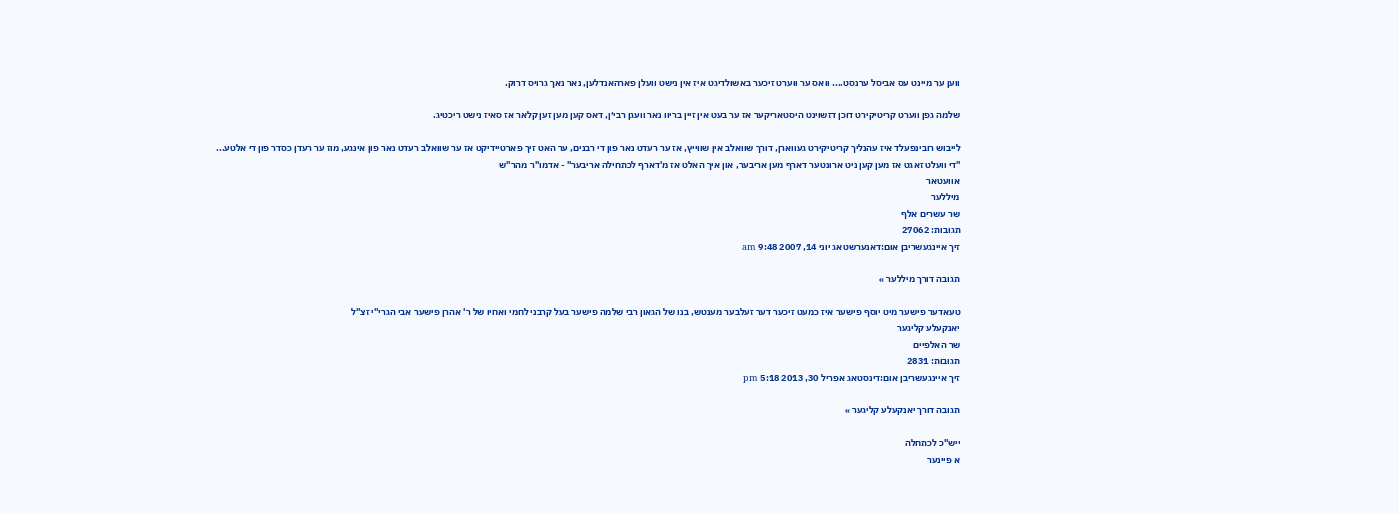ווען ער מיינט עס אביסל ערנסט.... וואס ער ווערט זיכער באשולדיגט איז אין נישט וועלן פארהאנדלען, נאר נאך גרויס דרוק.

שלמה גפן ווערט קריטיקירט דוכן דזשוינט היסטאריקער אז ער בעט אין זיין בריוו נאר וועגן רבי׳ן, דאס קען מען זען קלאר אז סאיז נישט ריכטיג.

לייבוש רובינפעלד איז עהנליך קריטיקירט געווארן, דורך שוואלב אין שווייץ, אז ער רעדט נאר פון די רבנים, ער האט זיך פארטיידיקט אז ער שוואלב רעדט נאר פון אינגע, מוז ער רעדן כסדר פון די אלטע...
"די וועלט זאגט אז מען קען ניט ארונטער דארף מען אריבער, און איך האלט אז מ'דארף לכתחילה אריבער" - אדמו"ר מהר"ש
אוועטאר
מיללער
שר עשרים אלף
תגובות: 27062
זיך איינגעשריבן אום:דאנערשטאג יוני 14, 2007 9:48 am

תגובה דורך מיללער »

טעאדער פישער מיט יוסף פישער איז כמעט זיכער דער זעלבער מענטש, בנו של הגאון רבי שלמה פישער בעל קרבני לחמי ואחיו של ר' אהרן פישער אבי הגרי"י זצ"ל
יאנקעלע קליגער
שר האלפיים
תגובות: 2831
זיך איינגעשריבן אום:דינסטאג אפריל 30, 2013 5:18 pm

תגובה דורך יאנקעלע קליגער »

ייש"כ לכתחלה
א פיינער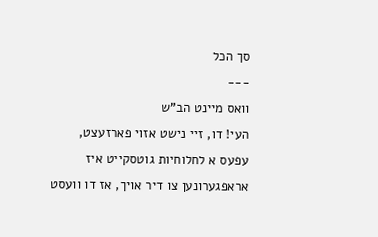סך הכל
---
וואס מיינט הב"ש
העי! דו, זיי נישט אזוי פארזעצט,
עפעס א לחלוחיות גוטסקייט איז אראפגערונען צו דיר אויך, אז דו וועסט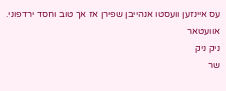עס איינזען וועסטו אנהייבן שפירן אז אך טוב וחסד ירדפוני.
אוועטאר
ניק ניק
שר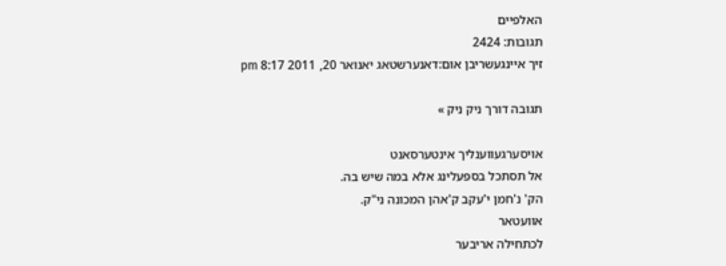האלפיים
תגובות: 2424
זיך איינגעשריבן אום:דאנערשטאג יאנואר 20, 2011 8:17 pm

תגובה דורך ניק ניק »

אויסערגעווענליך אינטערסאנט
אל תסתכל בספעלינג אלא במה שיש בה.
הק' נ'חמן י'עקב ק'אהן המכונה ני"ק.
אוועטאר
לכתחילה אריבער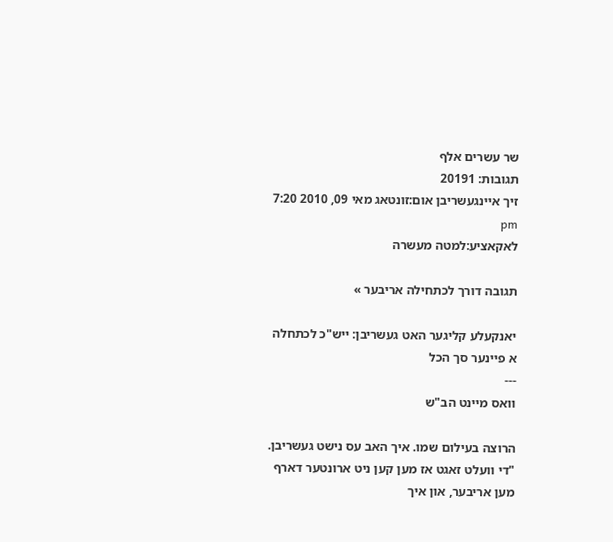שר עשרים אלף
תגובות: 20191
זיך איינגעשריבן אום:זונטאג מאי 09, 2010 7:20 pm
לאקאציע:למטה מעשרה

תגובה דורך לכתחילה אריבער »

יאנקעלע קליגער האט געשריבן: ייש"כ לכתחלה
א פיינער סך הכל
---
וואס מיינט הב"ש

הרוצה בעילום שמו. איך האב עס נישט געשריבן.
"די וועלט זאגט אז מען קען ניט ארונטער דארף מען אריבער, און איך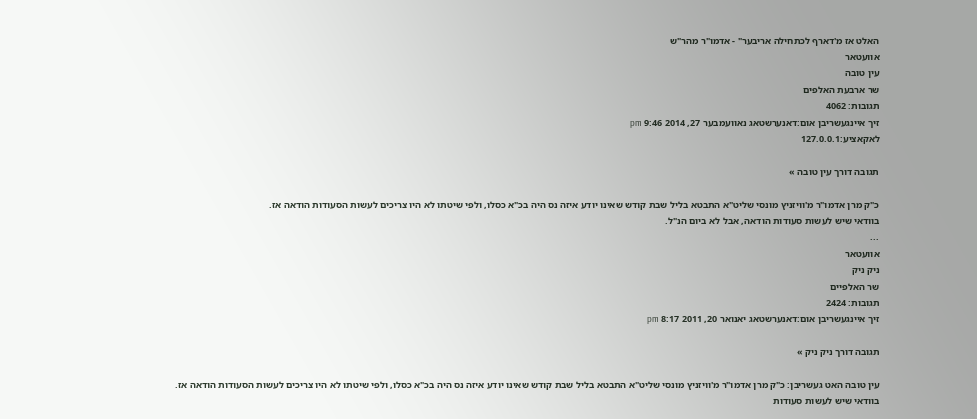האלט אז מ'דארף לכתחילה אריבער" - אדמו"ר מהר"ש
אוועטאר
עין טובה
שר ארבעת האלפים
תגובות: 4062
זיך איינגעשריבן אום:דאנערשטאג נאוועמבער 27, 2014 9:46 pm
לאקאציע:127.0.0.1

תגובה דורך עין טובה »

כ"ק מרן אדמו"ר מ'וויזניץ מונסי שליט"א התבטא בליל שבת קודש שאינו יודע איזה נס היה בכ"א כסלו, ולפי שיטתו לא היו צריכים לעשות הסעודות הודאה אז.
בוודאי שיש לעשות סעודות הודאה, אבל לא ביום הנ"ל.
...
אוועטאר
ניק ניק
שר האלפיים
תגובות: 2424
זיך איינגעשריבן אום:דאנערשטאג יאנואר 20, 2011 8:17 pm

תגובה דורך ניק ניק »

עין טובה האט געשריבן: כ"ק מרן אדמו"ר מ'וויזניץ מונסי שליט"א התבטא בליל שבת קודש שאינו יודע איזה נס היה בכ"א כסלו, ולפי שיטתו לא היו צריכים לעשות הסעודות הודאה אז.
בוודאי שיש לעשות סעודות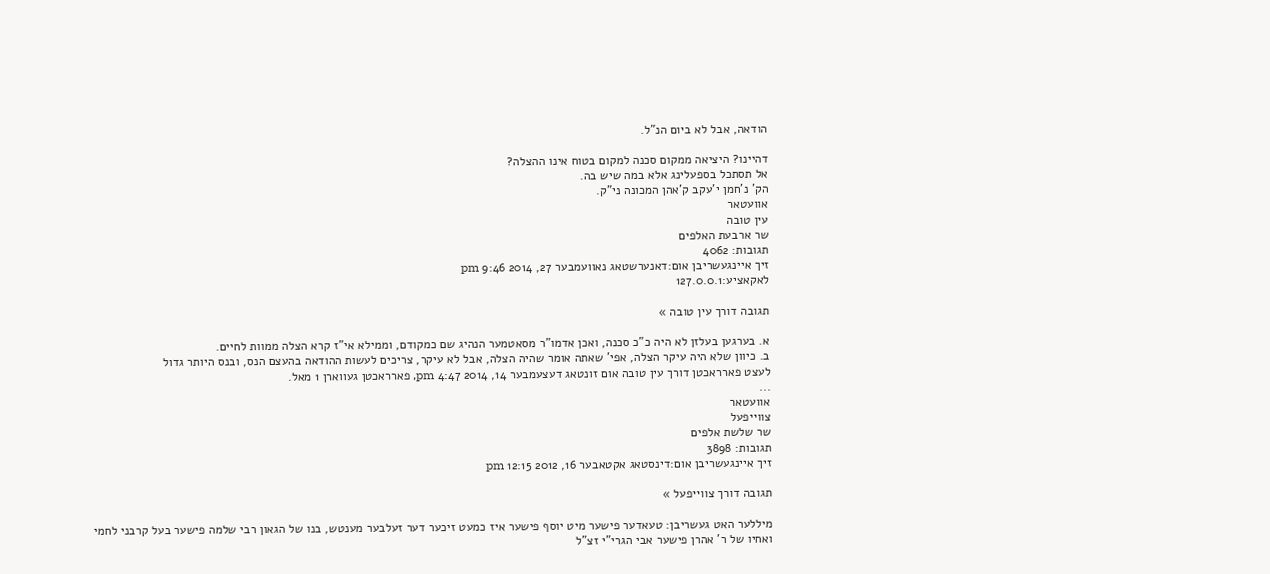הודאה, אבל לא ביום הנ"ל.

דהיינו? היציאה ממקום סכנה למקום בטוח אינו ההצלה?
אל תסתכל בספעלינג אלא במה שיש בה.
הק' נ'חמן י'עקב ק'אהן המכונה ני"ק.
אוועטאר
עין טובה
שר ארבעת האלפים
תגובות: 4062
זיך איינגעשריבן אום:דאנערשטאג נאוועמבער 27, 2014 9:46 pm
לאקאציע:127.0.0.1

תגובה דורך עין טובה »

א. בערגען בעלזן לא היה כ"כ סכנה, ואכן אדמו"ר מסאטמער הנהיג שם כמקודם, וממילא אי"ז קרא הצלה ממוות לחיים.
ב. כיוון שלא היה עיקר הצלה, אפי' שאתה אומר שהיה הצלה, אבל לא עיקר, צריכים לעשות ההודאה בהעצם הנס, ובנס היותר גדול
לעצט פארראכטן דורך עין טובה אום זונטאג דעצעמבער 14, 2014 4:47 pm, פארראכטן געווארן 1 מאל.
...
אוועטאר
צווייפעל
שר שלשת אלפים
תגובות: 3898
זיך איינגעשריבן אום:דינסטאג אקטאבער 16, 2012 12:15 pm

תגובה דורך צווייפעל »

מיללער האט געשריבן: טעאדער פישער מיט יוסף פישער איז כמעט זיכער דער זעלבער מענטש, בנו של הגאון רבי שלמה פישער בעל קרבני לחמי ואחיו של ר' אהרן פישער אבי הגרי"י זצ"ל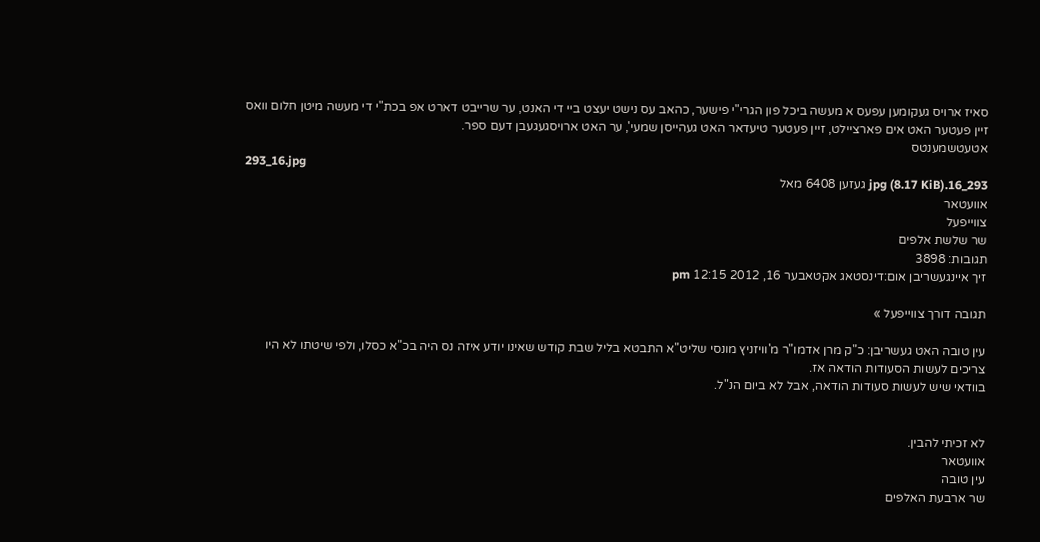סאיז ארויס געקומען עפעס א מעשה ביכל פון הגרי"י פישער, כהאב עס נישט יעצט ביי די האנט, ער שרייבט דארט אפ בכת"י די מעשה מיטן חלום וואס זיין פעטער האט אים פארציילט, זיין פעטער טיעדאר האט געהייסן שמעי', ער האט ארויסגעגעבן דעם ספר.
אטעטשמענטס
293_16.jpg
293_16.jpg (8.17 KiB) געזען 6408 מאל
אוועטאר
צווייפעל
שר שלשת אלפים
תגובות: 3898
זיך איינגעשריבן אום:דינסטאג אקטאבער 16, 2012 12:15 pm

תגובה דורך צווייפעל »

עין טובה האט געשריבן: כ"ק מרן אדמו"ר מ'וויזניץ מונסי שליט"א התבטא בליל שבת קודש שאינו יודע איזה נס היה בכ"א כסלו, ולפי שיטתו לא היו צריכים לעשות הסעודות הודאה אז.
בוודאי שיש לעשות סעודות הודאה, אבל לא ביום הנ"ל.


לא זכיתי להבין.
אוועטאר
עין טובה
שר ארבעת האלפים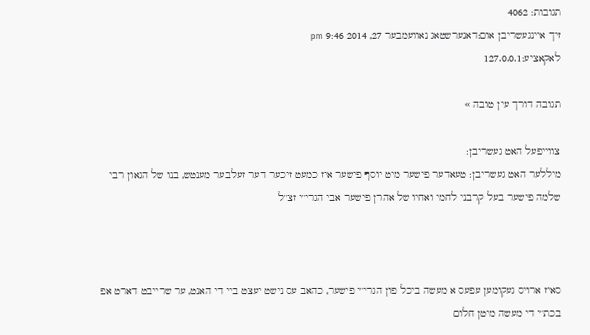תגובות: 4062
זיך איינגעשריבן אום:דאנערשטאג נאוועמבער 27, 2014 9:46 pm
לאקאציע:127.0.0.1

תגובה דורך עין טובה »

צווייפעל האט געשריבן:
מיללער האט געשריבן: טעאדער פישער מיט יוסף פישער איז כמעט זיכער דער זעלבער מענטש, בנו של הגאון רבי שלמה פישער בעל קרבני לחמי ואחיו של אהרן פישער אבי הגרי"י זצ"ל



סאיז ארויס געקומען עפעס א מעשה ביכל פון הגרי"י פישער, כהאב עס נישט יעצט ביי די האנט, ער שרייבט דארט אפ בכת"י די מעשה מיטן חלום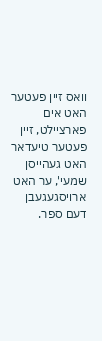וואס זיין פעטער האט אים פארציילט, זיין פעטער טיעדאר האט געהייסן שמעי', ער האט ארויסגעגעבן דעם ספר.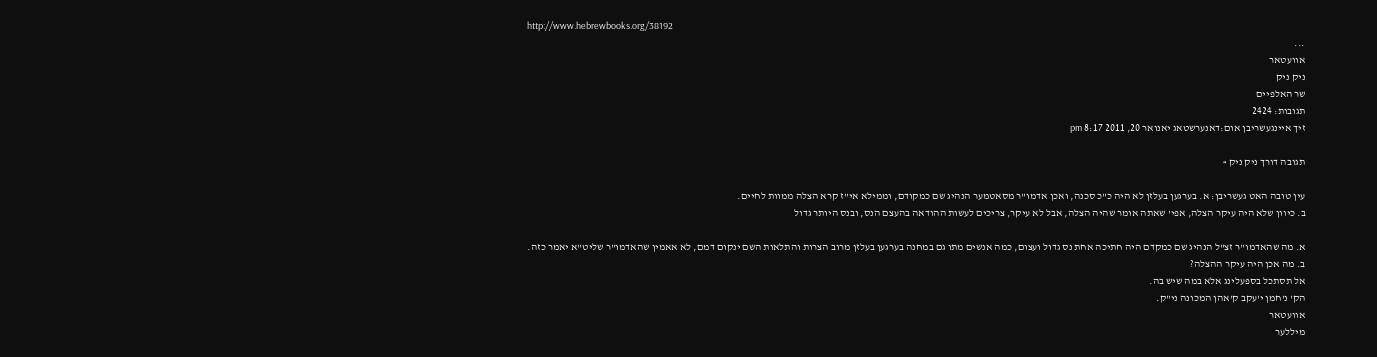http://www.hebrewbooks.org/38192
...
אוועטאר
ניק ניק
שר האלפיים
תגובות: 2424
זיך איינגעשריבן אום:דאנערשטאג יאנואר 20, 2011 8:17 pm

תגובה דורך ניק ניק »

עין טובה האט געשריבן: א. בערגען בעלזן לא היה כ"כ סכנה, ואכן אדמו"ר מסאטמער הנהיג שם כמקודם, וממילא אי"ז קרא הצלה ממוות לחיים.
ב. כיוון שלא היה עיקר הצלה, אפי' שאתה אומר שהיה הצלה, אבל לא עיקר, צריכים לעשות ההודאה בהעצם הנס, ובנס היותר גדול

א. מה שהאדמו"ר זצ"ל הנהיג שם כמקדם היה חתיכה אחת נס גדול ועצום, כמה אנשים מתו גם במחנה בערגען בעלזן מרוב הצרות והתלאות השם ינקום דמם, לא אאמין שהאדמו"ר שליט"א יאמר כזה.
ב. מה אכן היה עיקר ההצלה?
אל תסתכל בספעלינג אלא במה שיש בה.
הק' נ'חמן י'עקב ק'אהן המכונה ני"ק.
אוועטאר
מיללער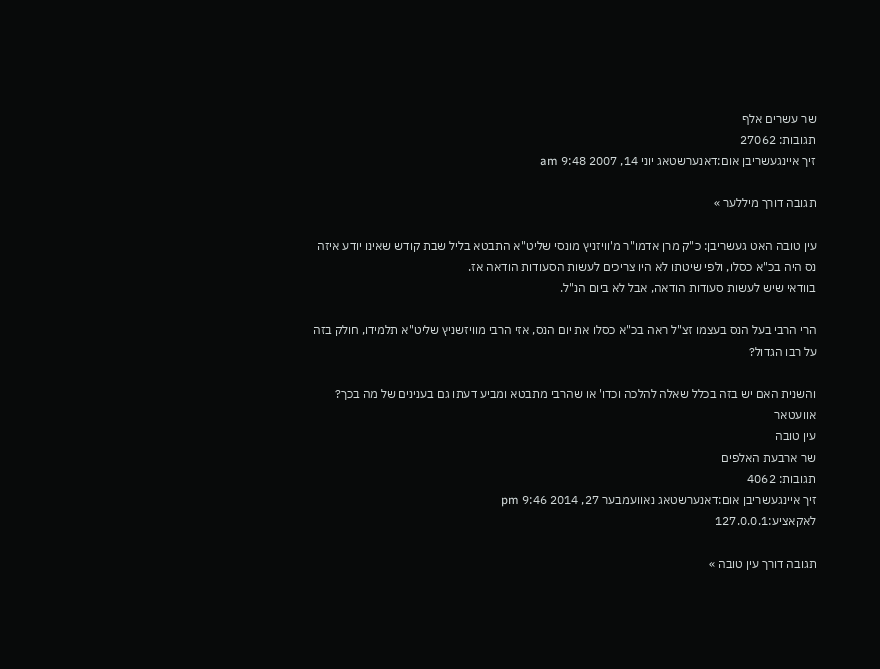שר עשרים אלף
תגובות: 27062
זיך איינגעשריבן אום:דאנערשטאג יוני 14, 2007 9:48 am

תגובה דורך מיללער »

עין טובה האט געשריבן: כ"ק מרן אדמו"ר מ'וויזניץ מונסי שליט"א התבטא בליל שבת קודש שאינו יודע איזה נס היה בכ"א כסלו, ולפי שיטתו לא היו צריכים לעשות הסעודות הודאה אז.
בוודאי שיש לעשות סעודות הודאה, אבל לא ביום הנ"ל.

הרי הרבי בעל הנס בעצמו זצ"ל ראה בכ"א כסלו את יום הנס, אזי הרבי מוויזשניץ שליט"א תלמידו, חולק בזה על רבו הגדול?

והשנית האם יש בזה בכלל שאלה להלכה וכדו' או שהרבי מתבטא ומביע דעתו גם בענינים של מה בכך?
אוועטאר
עין טובה
שר ארבעת האלפים
תגובות: 4062
זיך איינגעשריבן אום:דאנערשטאג נאוועמבער 27, 2014 9:46 pm
לאקאציע:127.0.0.1

תגובה דורך עין טובה »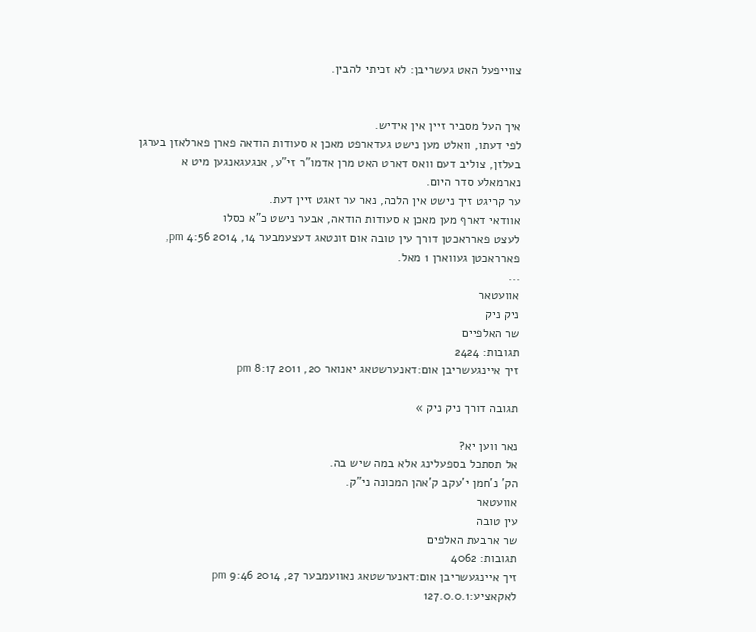צווייפעל האט געשריבן: לא זכיתי להבין.


איך העל מסביר זיין אין אידיש.
לפי דעתו, וואלט מען נישט געדארפט מאכן א סעודות הודאה פארן פארלאזן בערגן בעלזן, צוליב דעם וואס דארט האט מרן אדמו"ר זי"ע, אנגעגאנגען מיט א נארמאלע סדר היום.
ער קריגט זיך נישט אין הלכה, נאר ער זאגט זיין דעת.
אוודאי דארף מען מאכן א סעודות הודאה, אבער נישט כ"א כסלו
לעצט פארראכטן דורך עין טובה אום זונטאג דעצעמבער 14, 2014 4:56 pm, פארראכטן געווארן 1 מאל.
...
אוועטאר
ניק ניק
שר האלפיים
תגובות: 2424
זיך איינגעשריבן אום:דאנערשטאג יאנואר 20, 2011 8:17 pm

תגובה דורך ניק ניק »

נאר ווען יא?
אל תסתכל בספעלינג אלא במה שיש בה.
הק' נ'חמן י'עקב ק'אהן המכונה ני"ק.
אוועטאר
עין טובה
שר ארבעת האלפים
תגובות: 4062
זיך איינגעשריבן אום:דאנערשטאג נאוועמבער 27, 2014 9:46 pm
לאקאציע:127.0.0.1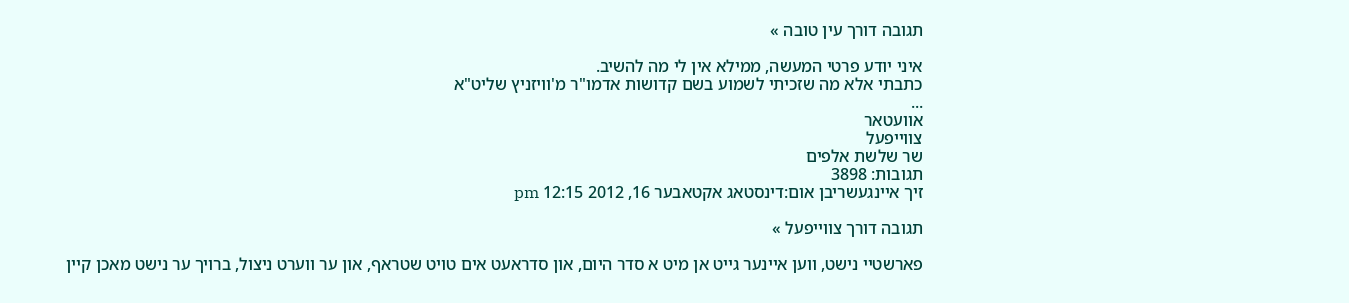תגובה דורך עין טובה »

איני יודע פרטי המעשה, ממילא אין לי מה להשיב.
כתבתי אלא מה שזכיתי לשמוע בשם קדושות אדמו"ר מ'וויזניץ שליט"א
...
אוועטאר
צווייפעל
שר שלשת אלפים
תגובות: 3898
זיך איינגעשריבן אום:דינסטאג אקטאבער 16, 2012 12:15 pm

תגובה דורך צווייפעל »

פארשטיי נישט, ווען איינער גייט אן מיט א סדר היום, און סדראעט אים טויט שטראף, און ער ווערט ניצול, ברויך ער נישט מאכן קיין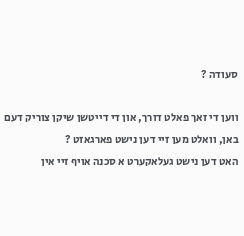סעודה ?

ווען די זאך פאלט דורך, און די דייטשן שיקן צוריק דעם באן, וואלט מען זיי דען נישט פארגאזט ?
האט דען נישט געלאקערט א סכנה אויף זיי אין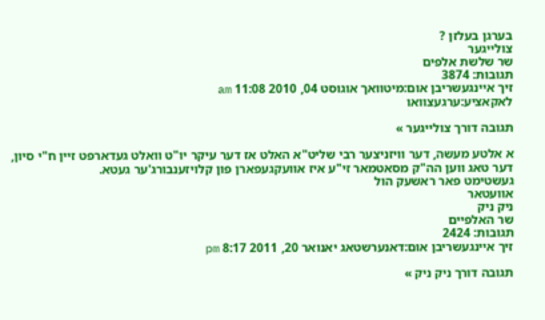בערגן בעלזן ?
צולייגער
שר שלשת אלפים
תגובות: 3874
זיך איינגעשריבן אום:מיטוואך אוגוסט 04, 2010 11:08 am
לאקאציע:ערגעצוואו

תגובה דורך צולייגער »

א אלטע מעשה, דער וויזניצער רבי שליט"א האלט אז דער עיקר יו"ט וואלט געדארפט זיין ח"י סיון, דער טאג ווען הה"ק מסאטמאר זי"ע איז אוועקגעפארן פון קלויזענבורג'ער געטא.
געשטימט פאר ראשעק הול
אוועטאר
ניק ניק
שר האלפיים
תגובות: 2424
זיך איינגעשריבן אום:דאנערשטאג יאנואר 20, 2011 8:17 pm

תגובה דורך ניק ניק »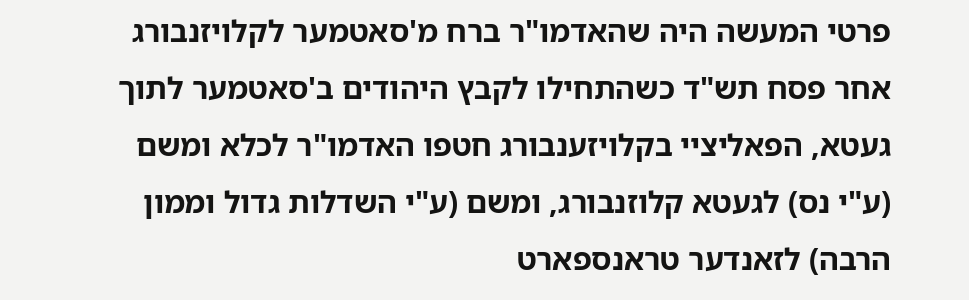פרטי המעשה היה שהאדמו"ר ברח מ'סאטמער לקלויזנבורג אחר פסח תש"ד כשהתחילו לקבץ היהודים ב'סאטמער לתוך געטא, הפאליציי בקלויזענבורג חטפו האדמו"ר לכלא ומשם (ע"י נס) לגעטא קלוזנבורג, ומשם (ע"י השדלות גדול וממון הרבה) לזאנדער טראנספארט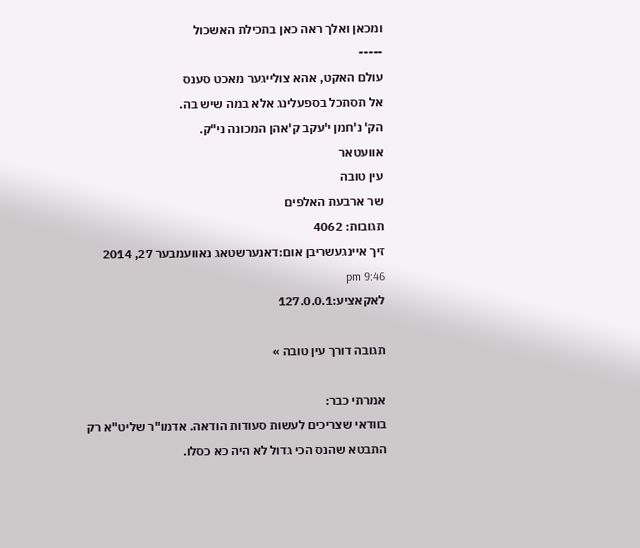ומכאן ואלך ראה כאן בתכילת האשכול
-----
עולם האקט, אהא צולייגער מאכט סענס
אל תסתכל בספעלינג אלא במה שיש בה.
הק' נ'חמן י'עקב ק'אהן המכונה ני"ק.
אוועטאר
עין טובה
שר ארבעת האלפים
תגובות: 4062
זיך איינגעשריבן אום:דאנערשטאג נאוועמבער 27, 2014 9:46 pm
לאקאציע:127.0.0.1

תגובה דורך עין טובה »

אמרתי כבר:
בוודאי שצריכים לעשות סעודות הודאה. אדמו"ר שליט"א רק התבטא שהנס הכי גדול לא היה כא כסלו.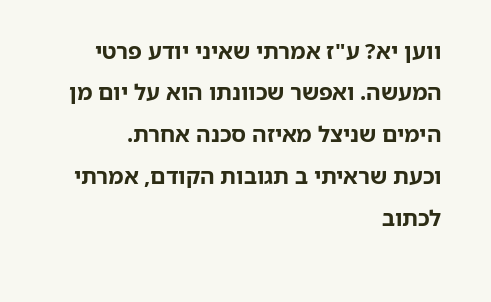ווען יא? ע"ז אמרתי שאיני יודע פרטי המעשה. ואפשר שכוונתו הוא על יום מן הימים שניצל מאיזה סכנה אחרת.
וכעת שראיתי ב תגובות הקודם, אמרתי לכתוב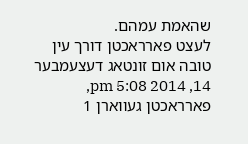שהאמת עמהם.
לעצט פארראכטן דורך עין טובה אום זונטאג דעצעמבער 14, 2014 5:08 pm, פארראכטן געווארן 1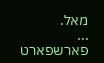מאל.
...
פארשפארט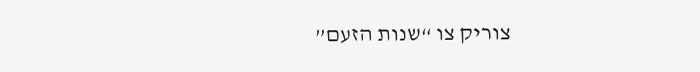צוריק צו “שנות הזעם”